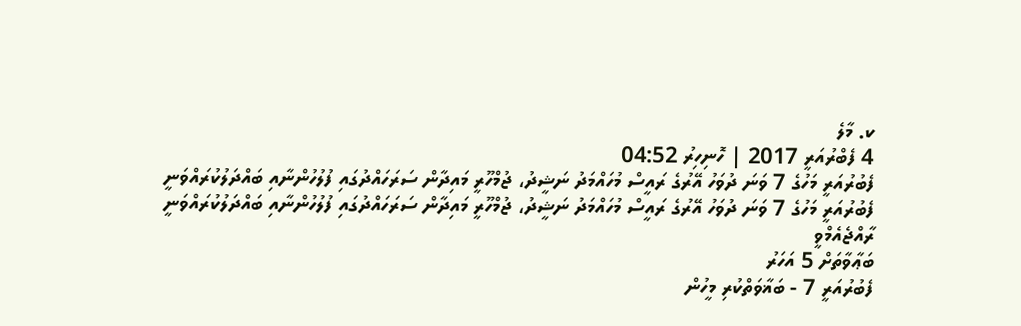ކ. މާލެ
4 ފެބްރުއަރީ 2017 | ހޮނިހިރު 04:52
ފެބުރުއަރީ މަހުގެ 7 ވަނަ ދުވަހު އޭރުގެ ރައީސް މުހައްމަދު ނަޝީދު، ޖުމްހޫރީ މައިދާން ސަރަހައްދުގައި ފުލުހުންނާއި ބައްދަލުކުރައްވަނީ
ފެބުރުއަރީ މަހުގެ 7 ވަނަ ދުވަހު އޭރުގެ ރައީސް މުހައްމަދު ނަޝީދު، ޖުމްހޫރީ މައިދާން ސަރަހައްދުގައި ފުލުހުންނާއި ބައްދަލުކުރައްވަނީ
ރާއްޖެއެމްވީ
ބަޢާވާތަށް 5 އަހަރު
ފެބުރުއަރީ 7 - ބަޣާވަތްކުރި މީހުން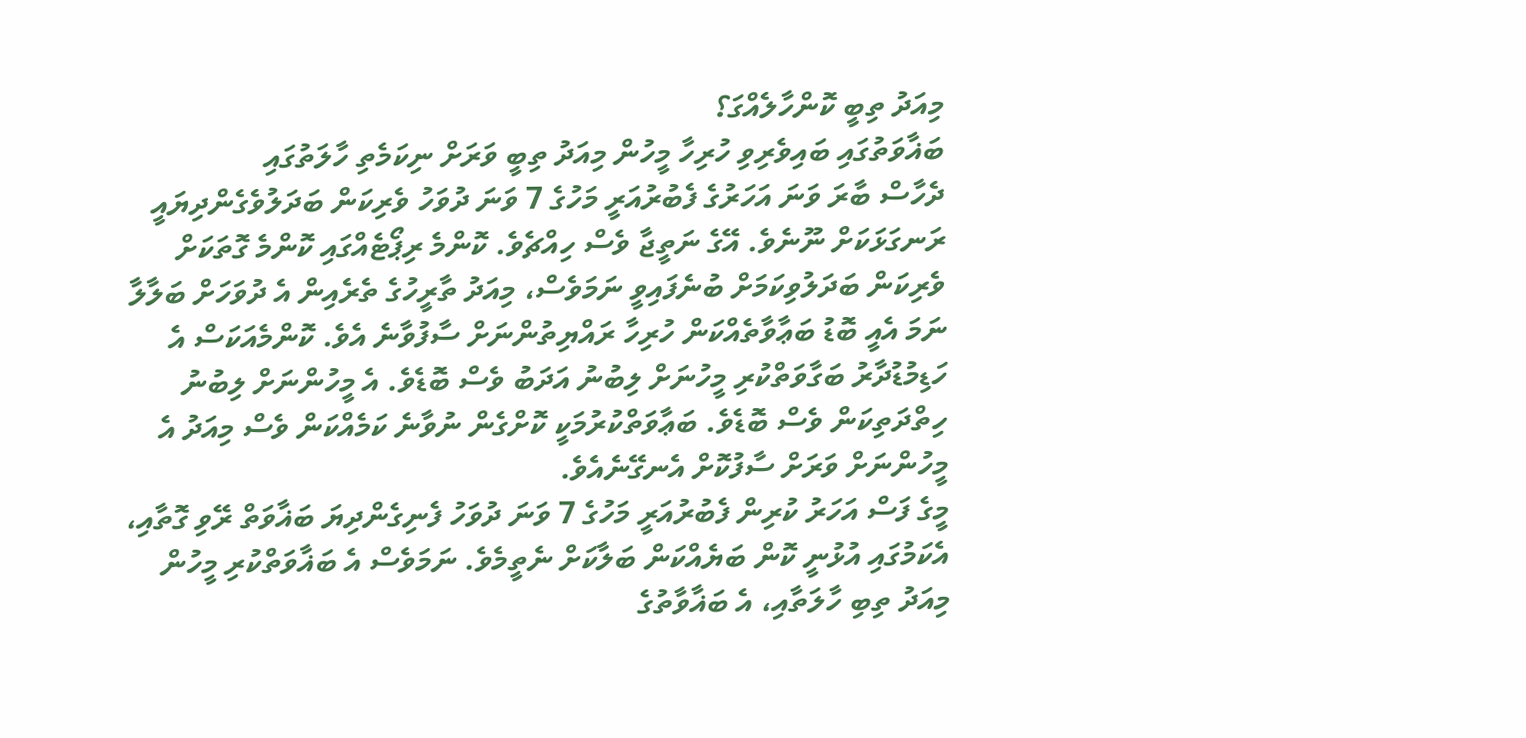މިއަދު ތިބީ ކޮންހާލެއްގަ؟
ބަޣާވަތުގައި ބައިވެރިވި ހުރިހާ މީހުން މިއަދު ތިބީ ވަރަށް ނިކަމެތި ހާލަތުގައި
ދެހާސް ބާރަ ވަނަ އަހަރުގެ ފެބުރުއަރީ މަހުގެ 7 ވަނަ ދުވަހު ވެރިކަން ބަދަލުވެގެންދިޔައީ ރަނގަޅަކަށް ނޫނެވެ. އޭގެ ނަތީޖާ ވެސް ހިއްޗެވެ. ކޮންމެ ރިޕޯޓެއްގައި ކޮންމެ ގޮތަކަށް ވެރިކަން ބަދަލުވިކަމަށް ބުނެފައިވީ ނަމަވެސް، މިއަދު ތާރީހުގެ ތެރެއިން އެ ދުވަހަށް ބަލާލާ ނަމަ އެއީ ބޮޑު ބަޢާވާތެއްކަން ހުރިހާ ރައްޔިތުންނަށް ސާފުވާނެ އެވެ. ކޮންމެއަކަސް އެ ހަޑިމުޑުދާރު ބަގާވަތްކުރި މީހުނަށް ލިބުނު އަދަބު ވެސް ބޮޑެވެ. އެ މީހުންނަށް ލިބުނު ހިތްދަތިކަން ވެސް ބޮޑެވެ. ބަޢާވަތްކުރުމަކީ ކޮށްގެން ނުވާނެ ކަމެއްކަން ވެސް މިއަދު އެ މީހުންނަށް ވަރަށް ސާފުކޮށް އެނގޭނެއެވެ.
މީގެ ފަސް އަހަރު ކުރިން ފެބުރުއަރީ މަހުގެ 7 ވަނަ ދުވަހު ފެނިގެންދިޔަ ބަޣާވަތް ރޭވި ގޮތާއި، އެކަމުގައި އުޅުނީ ކޮން ބަޔެއްކަން ބަލާކަށް ނެތީމެވެ. ނަމަވެސް އެ ބަޣާވަތްކުރި މީހުން މިއަދު ތިބި ހާލަތާއި، އެ ބަޣާވާތުގެ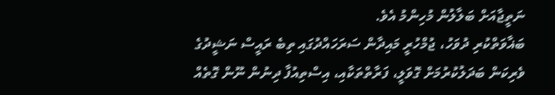ނަތީޖާއަށް ބަލާލުން މުހިންމު އެވެ.
ބަޣާވަތްކުރި ދުވަހު، ޖުމްހުރީ މައިދާން ސަރަހައްދުގައި ތިބެ ރައީސް ނަޝީދުގެ ވެރިކަން ބަދަލުކުރުމަށް ގޮވަލީ، ފަރާތްތަކާއި، އިސްތިއުފާ ދިނުން ނޫން ގޮތެއް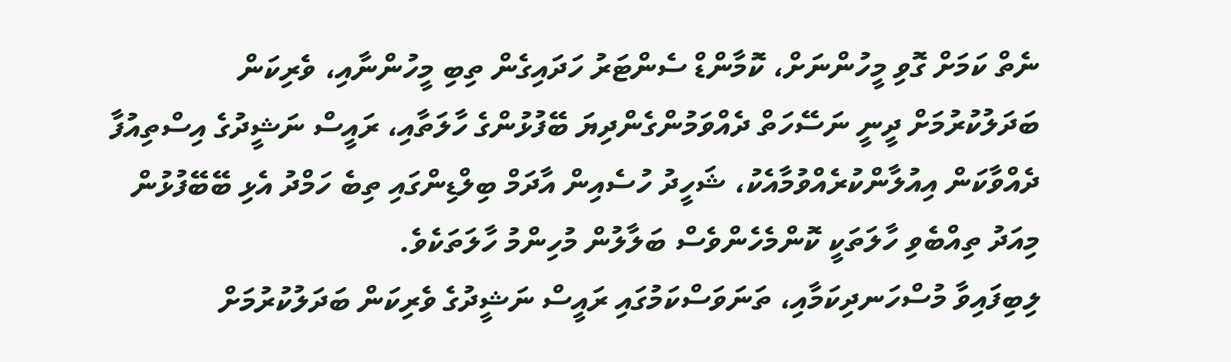ނެތް ކަމަށް ގޮވި މީހުންނަށް، ކޮމާންޑް ސެންޓަރު ހަދައިގެން ތިބި މީހުންނާއި، ވެރިކަން ބަދަލުކުރުމަށް ދީނީ ނަސޭހަތް ދެއްވަމުންގެންދިޔަ ބޭފުޅުންގެ ހާލަތާއި، ރައީސް ނަޝީދުގެ އިސްތިއުފާ ދެއްވާކަން އިއުލާންކުރެއްވުމާއެކު، ޝަހީދު ހުސެއިން އާދަމް ބިލްޑިންގައި ތިބެ ހަމްދު އެޅި ބޭބޭފުޅުން މިއަދު ތިއްބެވި ހާލަތަކީ ކޮންމެހެންވެސް ބަލާލުން މުހިންމު ހާލަތަކެވެ.
ލިބިފައިވާ މުސްހަނދިކަމާއި، ތަނަވަސްކަމުގައި ރައީސް ނަޝީދުގެ ވެރިކަން ބަދަލުކުރުމަށް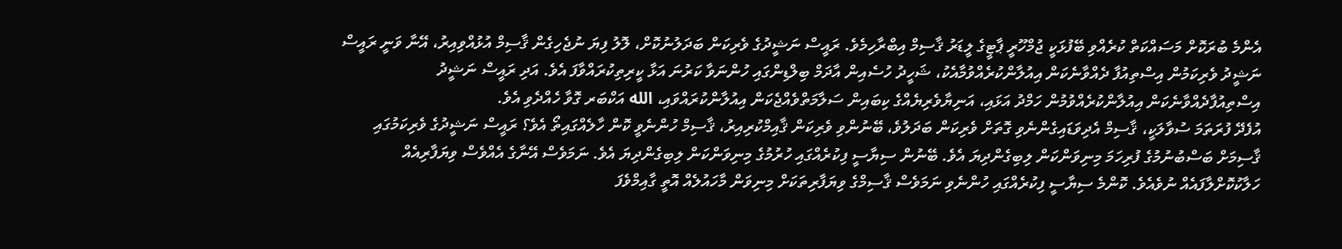އެންމެ ބުރަކޮށް މަސައްކަތް ކުރެއްވި ބޭފުޅަކީ ޖުމްހޫރީ ޕާޓީގެ ލީޑަރު ޤާސިމް އިބްރާހިމެވެ. ރައީސް ނަޝީދުގެ ވެރިކަން ބަދަލުނުކޮށް، ލޮލު ފިޔަ ނުޖެހިގެން ޤާސިމް އުޅުއްވިއިރު، އޭނާ ވަނީ ރައީސް ނަޝީދު ވެރިކަމުން އިސްތިއުފާ ދެއްވާނެކަން އިއުލާންކުރެއްވުމާއެކު، ޝަހީދު ހުސެއިން އާދަމް ބިލްޑިންގައި ހުންނަވާ ކަރުނަ އަޅާ ކީރިތިކުރައްވާފަ އެވެ. އަދި ރައީސް ނަޝީދު އިސްތިއުފާދެއްވާނެކަން އިއުލާންކުރެއްވުމުން ހަމްދު އަޅައި، އަނިޔާވެރިޔެއްގެ ކިބައިން ސަލާމަތްވެއްޖެކަން އިއުލާންކުރައްވައި، الله އަކްބަރ ގޮވާ ހެއްދެވި އެވެ.
އުފެދޭ ފުރަތަމަ ސުވާލަކީ، ޤާސިމް އެދިވަޑައިގެންނެވި ގޮތަށް ވެރިކަން ބަދަލުވެ، ބޭނުންވި ވެރިކަން ޤާއިމްކުރިއިރު، ޤާސިމް ހުންނެވީ ކޮން ހާލެއްގައިތޯ އެވެ؟ ރައީސް ނަޝީދުގެ ވެރިކަމުގައި ޤާސިމަށް ބަސްބުނުމުގެ ފުރިހަމަ މިނިވަންކަން ލިބިގެންދިޔަ އެވެ. ބޭނުން ސިޔާސީ ފިކުރެއްގައި ހުރުމުގެ މިނިވަންކަން ލިބިގެންދިޔަ އެވެ. ނަމަވެސް އޭނާގެ އެއްވެސް ވިޔަފާރިއެއް ހަލާކުކޮށްލާފައެއް ނުވެއެވެ. ކޮންމެ ސިޔާސީ ފިކުރެއްގައި ހުންނެވި ނަމަވެސް ޤާސިމްގެ ވިޔަފާރިތަކަށް މިނިވަން މާހައުލެއް އޮތީ ގާއިމްވެފަ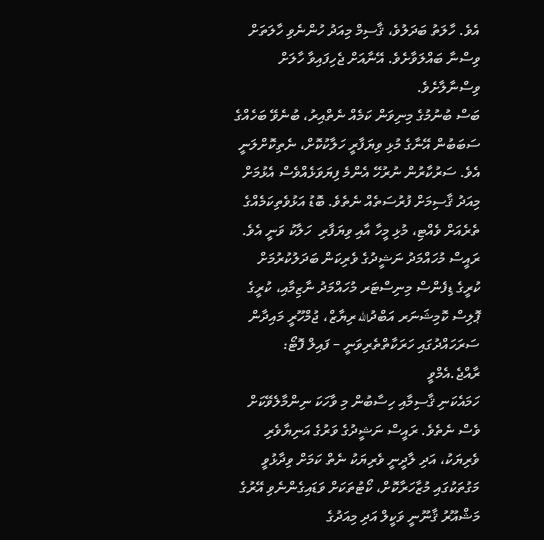އެވެ. ހާލަތު ބަދަލުވެ، ޤާސިމް މިއަދު ހުންނެވި ހާލަތަށް ވިސްނާ ބައްލަވާށެވެ. އޭނާއަށް ޖެހިފައިވާ ހާލަށް ވިސްނާލާށެވެ.
ބަސް ބުނުމުގެ މިނިވަން ކަމެއް ނެތްއިރު، ބުނެވޭ ބަހެއްގެ ސަބަބުން އޭނާގެ މުޅި ވިޔަފާރީ ހަލާކުކޮށް، ނެތިކޮށްލަނީ އެވެ. ސަރުކާރުން ނުރުހޭ އެންމެ ފިޔަވަޅެއްވެސް އެޅުމަށް މިއަދު ޤާސިމަށް ފުރުސަތެއް ނެތެވެ. ބޮޑު އަޅުވެތިކަމެއްގެ ތެރެއަށް ވެއްޓި، މުޅި މީހާ އާއި ވިޔަފާރި  ހަލާކު ވަނީ އެވެ.
ރައީސް މުހައްމަދު ނަޝީދުގެ ވެރިކަން ބަދަލުކުރުމަށް ކުރީގެ ޑިފެންސް މިނިސްޓަރ މުހައްމަދު ނާޒިމާއި، ކުރީގެ ޕޮލިސް ކޮމިޝަނަރ އަބްދުالله ރިޔާޒް، ޖުމްހޫރީ މައިދާން ސަރަހައްދުގައި ހަރަކާތްތެރިވަނީ – ފައިލް ފޮޓޯ: ރާއްޖެ.އެމްވީ
ހަމައެކަނި ޤާސިމާއި ހިސާބުން މި ވާހަކަ ނިންމާލެވޭކަށް ވެސް ނެތެވެ. ރައީސް ނަޝީދުގެ ވަރުގެ އަނިޔާވެރި ވެރިޔަކު، އަދި ލާދީނީ ވެރިޔަކު ނެތް ކަމަށް ވިދާޅުވީ މަގުތަކުގައި މުޒާހަރާކޮށް، ކޯޓުތަކަށް ވަޑައިގެންނެވި އޭރުގެ މަޝްއޫރު ޤާނޫނީ ވަކީލް އަދި މިއަދުގެ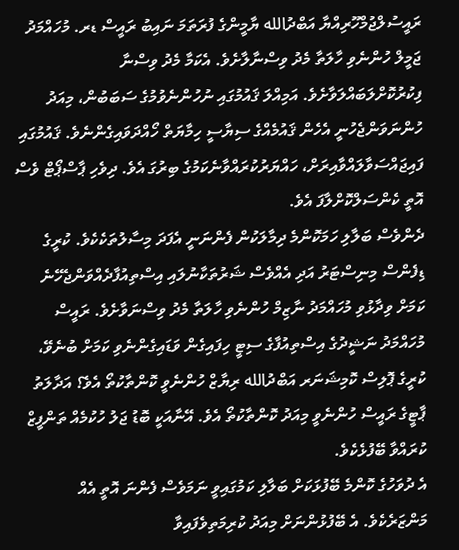ރައީސުލްޖުމްހޫރިއްޔާ އަބްދުالله ޔާމީންގެ ފުރަތަމަ ނައިބު ރައީސް ޑރ. މުހައްމަދު ޖަމީލް ހުންނެވި ހާލަތާ މެދު ވިސްނާލާށެވެ. އެކަމާ މެދު ވިސްނާ ފިކުރުކޮށްލަބައްލަވާށެވެ. އަމިއްލަ ޤައުމުގައި ނުހުންނެވުމުގެ ސަބަބުން، މިއަދު ހުންނަވަންޖެހުނީ އެހެން ޤައުމެއްގެ ސިޔާސީ ހިމާޔަތް ހޯއްދަވައިގެންނެވެ. ޤައުމުގައި ފައިޖައްސަވާލައްވާއިރަށް، ހައްޔަރުކުރައްވާނެކަމުގެ ބިރުގަ އެވެ. ދިވެހި ޕާސްޕޯޓް ވެސް އޮތީ ކެންސަލްކޮށްލާފަ އެވެ.
ދެންވެސް ބަލާލި ހަމަކޮންމެ ދިމާލަކުން ފެންނަނީ އެފަދަ މިސާލުތަކެކެވެ. ކުރީގެ ޑިފެންސް މިނިސްޓަރު އަދި އެއްވެސް ޝަރުތަކާނުލައި އިސްތިއުފާދެއްވަންޖެހޭނެ ކަމަށް ވިދާޅުވި މުހައްމަދު ނާޒިމް ހުންނެވި ހާލަތާ މެދު ވިސްނަވާށެވެ. ރައީސް މުހައްމަދު ނަޝީދުގެ އިސްތިއުފާގެ ސިޓީ ހިފައިގެން ވަޑައިގެންނެވި ކަމަށް ބުނެވޭ، ކުރީގެ ޕޮލިސް ކޮމިޝަނަރ އަބްދުالله ރިޔާޒް ހުންނެވީ ކޮންތާކުތޯ އެވެ؟ އަދާލަތު ޕާޓީގެ ރައީސް ހުންނެވީ މިއަދު ކޮންތާކުތޯ އެވެ. އޭނާއަކީ ބޮޑު ޖަލު ހުކުމެއް ތަންފީޒް ކުރައްވާ ބޭފުޅެކެވެ.
އެ ދުވަހުގެ ކޮންމެ ބޭފުޅަކަށް ބަލާލި ކަމުގައިވީ ނަމަވެސް ފެންނަ އޮތީ އެއް މަންޒަރެކެވެ. އެ ބޭފުޅުންނަށް މިއަދު ކުރިމަތިވެފައިވާ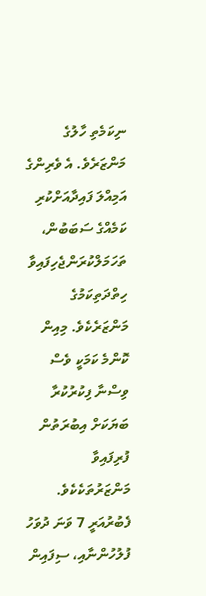ނިކަމެތި ހާލުގެ މަންޒަރެވެ. އެ ވެރިންގެ އަމިއްލަ ފައިދާއަށްކުރި ކަމެއްގެ ސަބަބުން، ތަހަމަލްކުރަންޖެހިފައިވާ ހިތްދަތިކަމުގެ މަންޒަރެކެވެ. މިއިން ކޮންމެ ކަމަކީ ވެސް ވިސްނާ ފިކުރުކުރާ ބަޔަކަށް އިބުރަތުން ފުރިފައިވާ މަންޒަރުތަކެކެވެ.
ފެބުރުއަރީ 7 ވަނަ ދުވަހު ފުލުހުންނާއި، ސިފައިން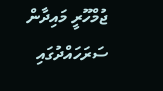ޖުމްހޫރީ މައިދާން ސަރަހައްދުގައި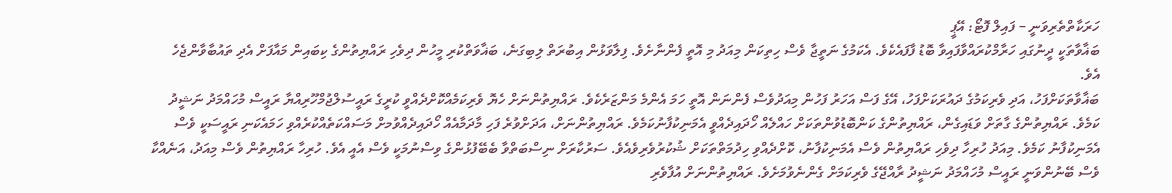ހަރަކާތްތެރިވަނީ – ފައިލް ފޮޓޯ: އޭޕީ
ބަޣާވާތަކީ ދީނުގައި ހަރާމްކުރައްވާފައިވާ ބޮޑު ފާފައެކެވެ. އެކަމުގެ ނަތީޖާ ވެސް ހިތިކަން މިއަދު މި އޮތީ ފެންނާށެވެ. ފިލާވަޅުން އިބުރަތް ލިބިގަނެ، ބަޣާވަތްކުރި މީހުން ދިވެހި ރައްޔިތުންގެ ކިބައިން މައާފަށް އެދި ތައުބާވާންޖެހެ އެވެ.
ބަޣާވާތަކަށްފަހު، އަދި ވެރިކަމުގެ ދައުރަކަށްފަހު، އޭގެ ފަސް އަހަރު ފަހުން މިއަދުވެސް ފެންނަން އޮތީ ހަމަ އެންމެ މަންޒަރެކެވެ. ރައްޔިތުންނަށް ހެޔޮ ވެރިކަމެއްކޮށްދެއްވީ ކުރީގެ ރައީސުލްޖުމްހޫރިއްޔާ ރައީސް މުހައްމަދު ނަޝީދު ކަމެވެ. ރައްޔިތުންގެ ގާތަށް ވަޑައިގެން، ރައްޔިތުންގެ ކަންބޮޑުވުންތަކަށް ހައްލެއް ހޯދައިދެއްވީ އެމަނިކުފާނުކަމެވެ. ރައްޔިތުންނަށް، އަދަށްވުރެ ފަހި މާދަމާއެއް ހޯދައިދެއްވުމށް މަސައްކަތެއްކުރެއްވި ހަމައެކަނި ރައީސަކީ ވެސް އެމަނިކުފާނު ކަމެވެ. މިއަދު ހުރިހާ ދިވެހި ރައްޔިތުން ވެސް އެމަނިކުފާނު، ކޮށްދެއްވި ހިދުމަތްތަކަށް ޝުކުރުވެރިވެއެވެ. ސަރުކާރަށް ނިސްބަތްވާ ބެބޭފުޅުންގެ ވިސްނުމަކީ ވެސް އެއީ އެވެ. ހުރިހާ ރައްޔިތުން ވެސް މިއަދު، އަނެއްކާ ވެސް ބޭނުންވަނީ ރައީސް މުހައްމަދު ނަޝީދު ރާއްޖޭގެ ވެރިކަމަށް ގެންނެވުމަށެވެ. ރައްޔިތުންނަށް އުފާވެރި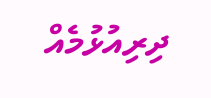ދިރިއުޅުމެއް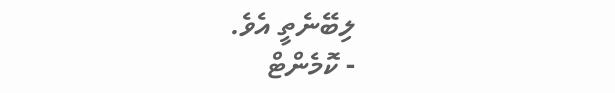ލިބޭނެތީ އެވެ.
- ކޮމެންޓް